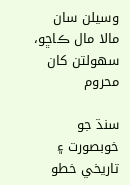وسيلن سان مالا مال ڪاڇو، سهولتن کان محروم

سنڌ جو خوبصورت ۽ تاريخي خطو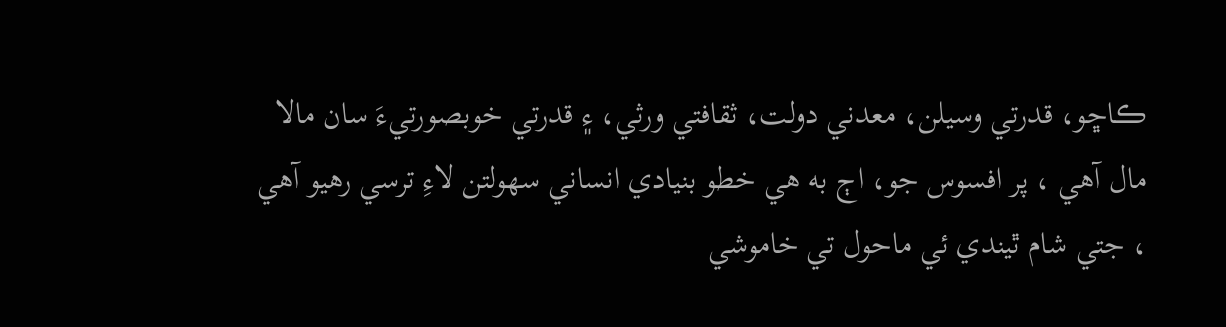ڪاڇو، قدرتي وسيلن، معدني دولت، ثقافتي ورثي، ۽ قدرتي خوبصورتيءَ سان مالا مال آهي ، پر افسوس جو، اڄ به هي خطو بنيادي انساني سهولتن لاءِ ترسي رهيو آهي ، جتي شام ٿيندي ئي ماحول تي خاموشي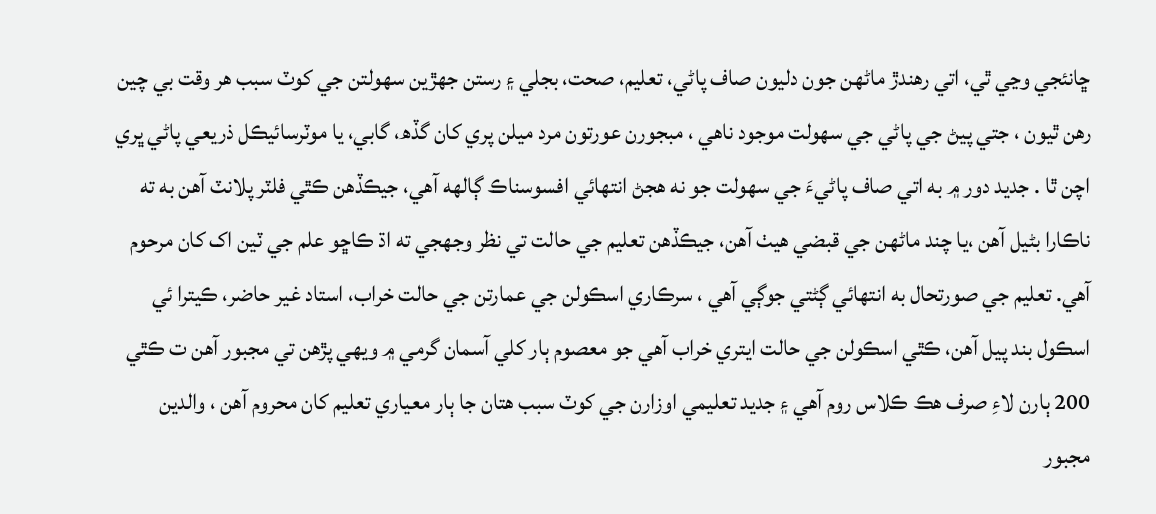ڇانئجي وڃي ٿي، اتي رهندڙ ماڻهن جون دليون صاف پاڻي، تعليم، صحت، بجلي ۽ رستن جهڙين سهولتن جي کوٽ سبب هر وقت بي چين رهن ٿيون ، جتي پيڻ جي پاڻي جي سهولت موجود ناھي ، مبجورن عورتون مرد ميلن پري کان گڏھ، گابي، يا موٽرسائيڪل ذريعي پاڻي ڀري اچن ٿا . جديد دور ۾ به اتي صاف پاڻيءَ جي سهولت جو نه هجڻ انتهائي افسوسناڪ ڳالهه آهي، جيڪڏهن ڪٿي فلٽر پلانٽ آھن به ته ناڪارا بڻيل آھن ،يا چند ماڻهن جي قبضي ھيٺ آھن، جيڪڏھن تعليم جي حالت تي نظر وجھجي ته اڌ ڪاڇو علم جي ٽين اک کان مرحوم آھي. تعليم جي صورتحال به انتهائي ڳڻتي جوڳي آهي ، سرڪاري اسڪولن جي عمارتن جي حالت خراب، استاد غير حاضر، ڪيترا ئي اسڪول بند پيل آھن، ڪٿي اسڪولن جي حالت ايتري خراب آھي جو معصوم ٻار کلي آسمان گرمي ۾ ويھي پڙھن تي مجبور آھن ت ڪٿي 200 ٻارن لاءِ صرف ھڪ ڪلاس روم آھي ۽ جديد تعليمي اوزارن جي کوٽ سبب هتان جا ٻار معياري تعليم کان محروم آهن ، والدين مجبور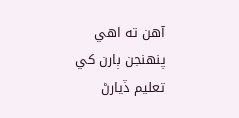آهن ته اهي پنهنجن ٻارن کي تعليم ڏيارڻ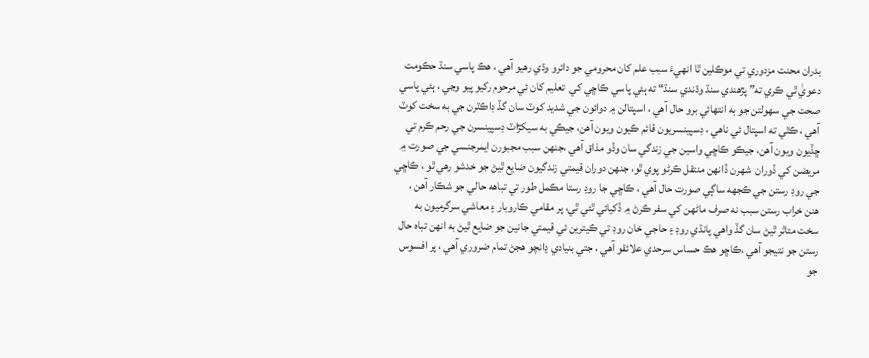بدران محنت مزدوري تي موڪلين ٿا انهيءَ سبب علم کان محرومي جو دائرو وڌي رهيو آهي ، ھڪ پاسي سنڌ حڪومت دعويٰ ٿي ڪري ته” پڙھندي سنڌ وڌندي سنڌ“ ته ٻئي پاسي ڪاڇي کي  تعليم کان ئي مرحوم رکيو پيو وڃي ، ٻئي پاسي صحت جي سهولتن جو به انتهائي برو حال آهي ، اسپتالن ۾ دوائون جي شديد کوٽ سان گڏ ڊاڪٽرن جي به سخت کوٽ  آھي ، ڪٿي ته اسپتال ئي ناھي ، ڊسپينسريون قائم ڪيون ويون آھن، جيڪي به سيکڙاٽ ڊسپينسرن جي رحم ڪرم تي ڇڏيون ويون آھن، جيڪو ڪاڇي واسين جي زندگي سان وڏو مذاق آھي ،جنھن سبب مجبورن ايمرجنسي جي صورت ۾ مريضن کي ڏوران  شهرن ڏانهن منتقل ڪرڻو پوي ٿو، جنهن دوران قيمتي زندگيون ضايع ٿيڻ جو خدشو رھي ٿو ، ڪاڇي جي روڊ رستن جي ڪجهه ساڳي صورت حال آھي ، ڪاڇي جا روڊ رستا مڪمل طور تي تباهه حالي جو شڪار آهن ، هنن خراب رستن سبب نه صرف ماڻهن کي سفر ڪرڻ ۾ ڏکيائي ٿئي ٿي، پر مقامي ڪاروبار ۽ معاشي سرگرميون به سخت متاثر ٿيڻ سان گڏ واھي پانڌي روڊ ۽ حاجي خان روڊ تي ڪيترين ئي قيمتي جانين جو ضايع ٿيڻ به انهن تباه حال رستن جو نتيجو آهي ،ڪاڇو هڪ حساس سرحدي علائقو آهي ، جتي بنيادي ڍانچو هجڻ تمام ضروري آهي ، پر افسوس جو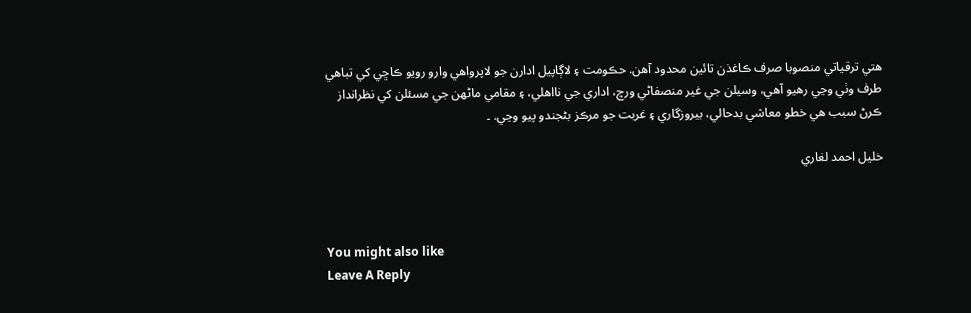هتي ترقياتي منصوبا صرف ڪاغذن تائين محدود آهن. حڪومت ۽ لاڳاپيل ادارن جو لاپرواهي وارو رويو ڪاڇي کي تباهي طرف وٺي وڃي رهيو آهي، وسيلن جي غير منصفاڻي ورڇ، اداري جي نااهلي، ۽ مقامي ماڻهن جي مسئلن کي نظرانداز ڪرڻ سبب هي خطو معاشي بدحالي، بيروزگاري ۽ غربت جو مرڪز بڻجندو پيو وڃي. ۔

خليل احمد لغاري



You might also like
Leave A Reply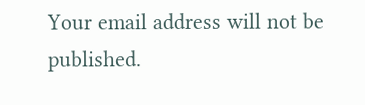Your email address will not be published.